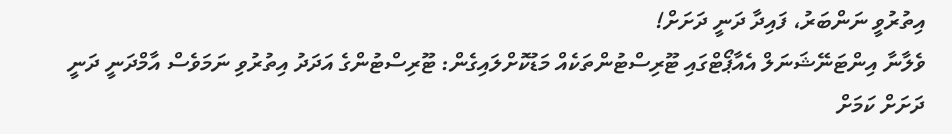އިތުރުވީ ނަންބަރު، ފައިދާ ދަނީ ދަށަށް!
ވެލާނާ އިންޓަނޭޝަނަލް އެއާޕޯޓްގައި ޓޫރިސްޓުންތަކެއް މަޑުކޮށްލައިގެން: ޓޫރިސްޓުންގެ އަދަދު އިތުރުވި ނަމަވެސް އާމްދަނީ ދަނީ ދަށަށް ކަމަށް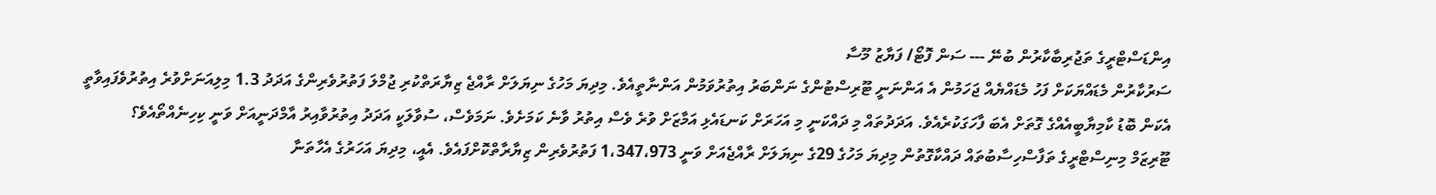އިންޑަސްޓްރީގެ ތަޖުރިބާކާރުން ބުނޭ --- ސަން ފޮޓޯ/ ފަޔާޒު މޫސާ
ސަރުކާރުން މެޑައްޔަކަށް ފަހު މެޑައްޔެއް ޖަހަމުން އެ އަންނަނީ ޓޫރިސްޓުންގެ ނަންބަރު އިތުރުވަމުން އަންނާތީއެވެ. މިދިޔަ މަހުގެ ނިޔަލަށް ރާއްޖެ ޒިޔާރަތްކުރި ޖުމްލަ ފަތުރުވެރިންގެ އަދަދު 1.3 މިލިއަނަށްވުރެ އިތުރުވެފައިވާތީ އެކަން ބޮޑު ކާމިޔާބީއެއްގެ ގޮތަށް އެބަ ފާހަގަކުރެއެވެ. އަދަދުތައް މި ދައްކަނީ މި އަހަރަށް ކަނޑައެޅި އަމާޒަށް ވުރެ ވެސް އިތުރު ވާނެ ކަމަށެވެ. ނަމަވެސް، ސުވާލަކީ އަދަދު އިތުރުވާއިރު އާމްދަނީއަށް ވަނީ ކިހިނެއްތޯއެވެ؟
ޓޫރިޒަމް މިނިސްޓްރީގެ ތަފާސްހިސާބުތައް ދައްކާގޮތުން މިދިޔަ މަހުގެ 29ގެ ނިޔަލަށް ރާއްޖެއަށް ވަނީ 1،347،973 ފަތުރުވެރިން ޒިޔާރާތްކޮށްފައެވެ. އެއީ، މިދިޔަ އަހަރުގެ އެހާތަނާ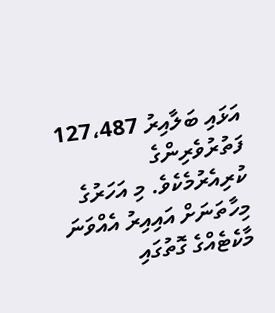އަޅައި ބަލާއިރު 127،487 ފަތުރުވެރިންގެ ކުރިއެރުމެކެވެ. މި އަހަރުގެ މިހާތަނަށް އައިއިރު އެއްވަނަ މާކެޓެއްގެ ގޮތުގައި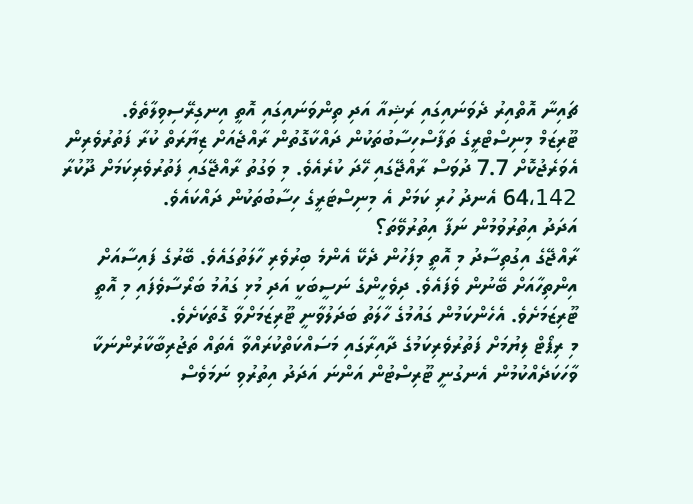ޗައިނާ އޮތްއިރު ދެވަނައިގައި ރަޝިއާ އަދި ތިންވަނައިގައި އޮތީ އިނގިރޭސިވިލާތެވެ.
ޓޫރިޒަމް މިނިސްޓްރީގެ ތަފާސްހިސާބުތަކުން ދައްކާގޮތުން ރާއްޖެއަށް ޒިޔާރަތް ކުރާ ފަތުރުވެރިން އެވަރެޖުކޮށް 7.7 ދުވަސް ރާއްޖޭގައި ހޭދަ ކުރެއެވެ. މި ވަގުތު ރާއްޖޭގައި ފަތުރުވެރިކަމަށް ދޫކުރާ 64،142 އެނދު ހުރި ކަމަށް އެ މިނިސްޓަރީގެ ހިސާބުތަކުން ދައްކައެވެ.
އަދަދު އިތުރުވުމުން ނަފާ އިތުރުވޭތަ؟
ރާއްޖޭގެ އިގުތިސާދު މި އޮތީ މިފަހުން ދެކޭ އެންމެ ބިރުވެރި ހާލަތުގައެވެ. ބޭރުގެ ފައިސާއަށް އިންތިހާއަށް ބޭނުން ވެފައެވެ. ދިވެހީންގެ ނަސީބަކީ އަދި މުޅި ގައުމު ބަރޯސާވެފައި މި އޮތީ ޓޫރިޒަމަށެވެ. އެހެންކަމުން ގައުމުގެ ހާލަތު ބަދަލުވާނީ ޓޫރިޒަމަށްވާ ގޮތަކަށެވެ.
މި ރިޕޯޓް ލިޔުމަށް ފަތުރުވެރިކަމުގެ ދާއިރާގައި މަސައްކަތްކުރައްވާ އެތައް ތަޖުރިބާކާރުންނަކާ ވާހަކަދެއްކުމުން އެނގުނީ ޓޫރިސްޓުން އަންނަ އަދަދު އިތުރުވި ނަމަވެސް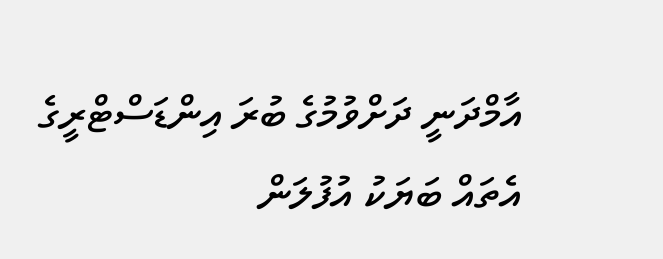އާމްދަނީ ދަށްވުމުގެ ބުރަ އިންޑަސްޓްރީގެ އެތައް ބަޔަކު އުފުލަން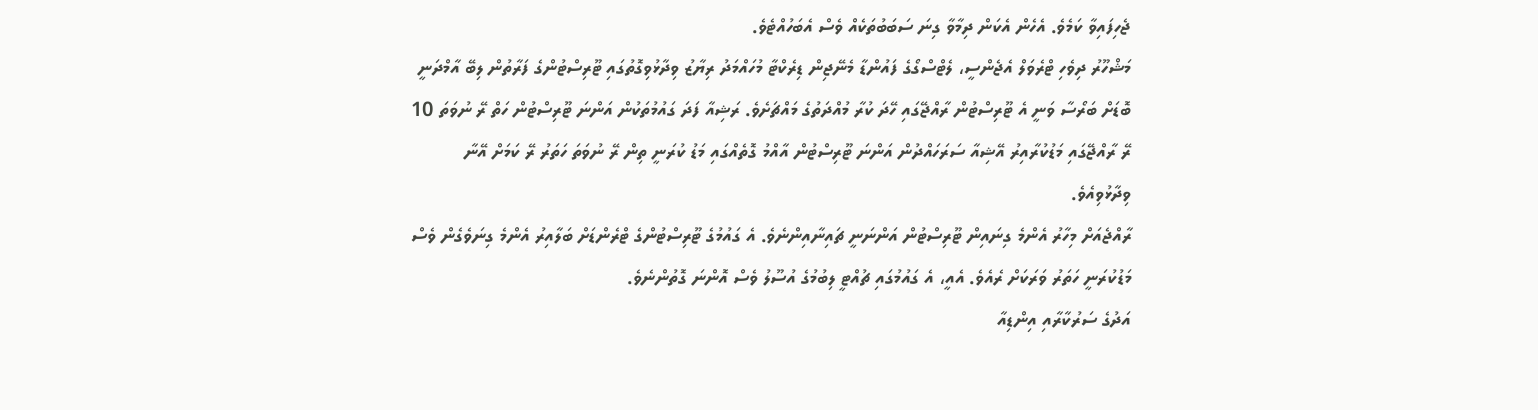ޖެހިފައިވާ ކަމެވެ. އެހެން އެކަން ދިމާވާ ގިނަ ސަބަބުތަކެއް ވެސް އެބަހުއްޓެވެ.
މަޝްހޫރު ދިވެހި ޓްރެވަލް އެޖެންސީ، ލެޓްސްގޯގެ ފައުންޑާ މެނޭޖިން ޑިރެކްޓާ މުހައްމަދު ރިޔާޒު ވިދާޅުވިގޮތުގައި ޓޫރިސްޓުންގެ ފަރާތުން ލިބޭ އާމްދަނީ ބޮޑަށް ބަރޯސާ ވަނީ އެ ޓޫރިސްޓުން ރާއްޖޭގައި ހޭދަ ކުރާ މުއްދަތުގެ މައްޗަށެވެ. ރަޝިއާ ފަދަ ގައުމުތަކުން އަންނަ ޓޫރިސްޓުން ހަތް ރޭ ނުވަތަ 10 ރޭ ރާއްޖޭގައި މަޑުކުރާއިރު އޭޝިއާ ސަރަހައްދުން އަންނަ ޓޫރިސްޓުން އާއްމު ގޮތެއްގައި މަޑު ކުރަނީ ތިން ރޭ ނުވަތަ ހަތަރު ރޭ ކަމަށް އޭނާ ވިދާޅުވިއެވެ.
ރާއްޖެއަށް މިހާރު އެންމެ ގިނައިން ޓޫރިސްޓުން އަންނަނީ ޗައިނާއިންނެވެ. އެ ގައުމުގެ ޓޫރިސްޓުންގެ ޓްރެންޑަށް ބަލާއިރު އެންމެ ގިނަވެގެން ވެސް މަޑުކުރަނީ ހަތަރު ވަރަކަށް ރެއެވެ. އެއީ، އެ ގައުމުގައި ޗުއްޓީ ލިބުމުގެ އުސޫލު ވެސް އޮންނަ ގޮތުންނެވެ.
އަދުގެ ސަރުކާރާއި އިންޑިއާ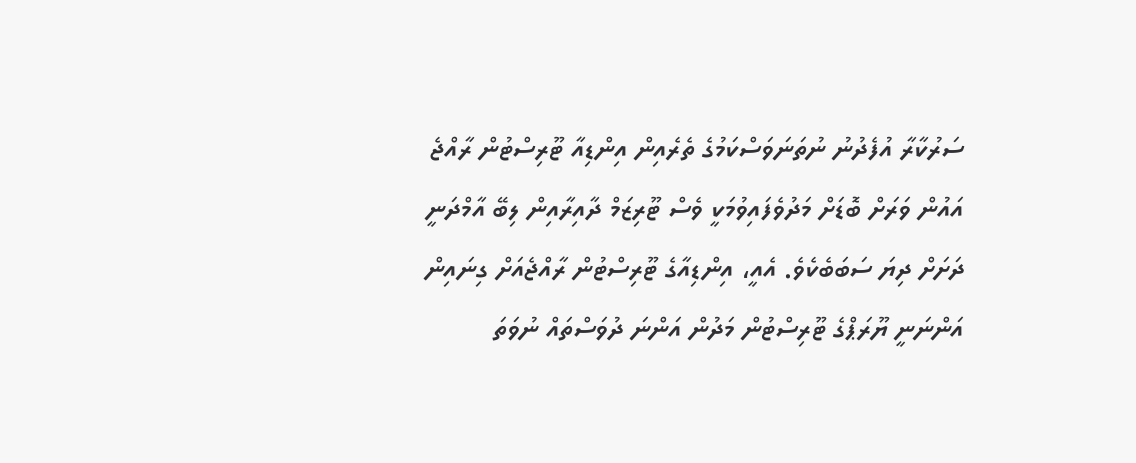ސަރުކާރާ އުފެދުނު ނުތަނަވަސްކަމުގެ ތެރެއިން އިންޑިއާ ޓޫރިސްޓުން ރާއްޖެ އައުން ވަރަށް ބޮޑަށް މަދުވެފައިވުމަކީ ވެސް ޓޫރިޒަމް ދާއިރާއިން ލިބޭ އާމްދަނީ ދަށަށް ދިޔަ ސަބަބެކެވެ. އެއީ، އިންޑިއާގެ ޓޫރިސްޓުން ރާއްޖެއަށް ގިނައިން އަންނަނީ ޔޫރަޕްގެ ޓޫރިސްޓުން މަދުން އަންނަ ދުވަސްތައް ނުވަތަ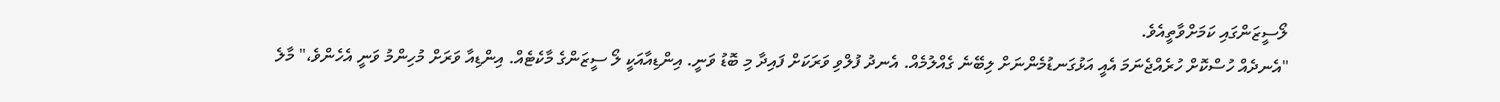ލޯސީޒަންގައި ކަމަށްވާތީއެވެ.
"އެނދެއް ހުސްކޮށް ހުރެއްޖެނަމަ އެއީ އަޅުގަނޑުމެންނަށް ލިބޭނެ ގެއްލުމެއް. އެނދު ފުލްވި ވަރަކަށް ފައިދާ މި ބޮޑު ވަނީ. އިންޑިއާއަކީ ލޯ ސީޒަންގެ މާކެޓެއް. އިންޑިއާ ވަރަށް މުހިންމު ވަނީ އެހެންވެ،" މާލެ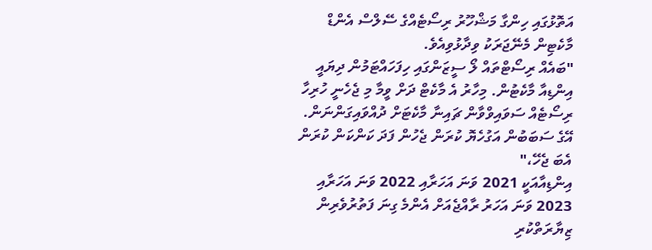އަތޮޅުގައި ހިންގާ މަޝްހޫރު ރިސޯޓެއްގެ ސޭލްސް އެންޑް މާކެޓިން މެނޭޖަރަކު ވިދާޅުވިއެވެ.
"ބައެއް ރިސޯޓްތައް ލޯ ސީޒަންގައި ހިފަހައްޓަމުން ދިޔައީ އިންޑިއާ މާކެޓުން. މިހާރު އެ މާކެޓް ދަށް ވީމާ މި ޖެހެނީ ހުރިހާ ރިސޯޓެއް ސަވައިވްވާން ޗައިނާ މާކެޓަށް ދުއްވައިގަންނަން. އޭގެ ސަބަބުން އަގުހެޔޮ ކުރަން ޖެހުން ފަދަ ކަންކަން ކުރަން އެބަ ޖެހޭ،"
އިންޑިއާއަކީ 2021 ވަނަ އަހަރާއި 2022 ވަނަ އަހަރާއި 2023 ވަނަ އަހަރު ރާއްޖެއަށް އެންމެ ގިނަ ފަތުރުވެރިން ޒިޔާރަތްކުރި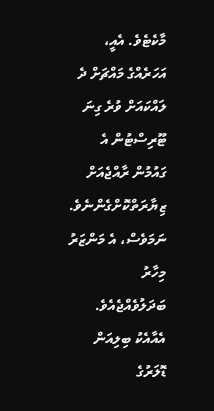މާކެޓެވެ. އެއީ، އަހަރެއްގެ މައްޗަށް ދެ ލައްކައަށް ވުރެ ގިނަ ޓޫރިސްޓުން އެ ގައުމުން ރާއްޖެއަށް ޒިޔާރަތްކޮށްގެންނެވެ. ނަމަވެސް، އެ މަންޒަރު މިހާރު ބަދަލުވެއްޖެއެވެ. އެއާއެކު ބިލިއަން ޑޮލަރުގެ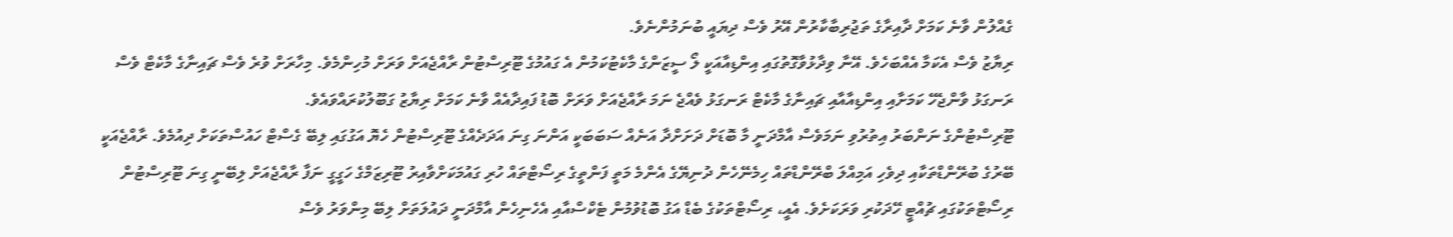ގެއްލުން ވާނެ ކަމަށް ދާއިރާގެ ތަޖުރިބާކާރުން އޭރު ވެސް ދިޔައީ ބުނަމުންނެވެ.
ރިޔާޒު ވެސް އެކަމާ އެއްބަހެވެ. އޭނާ ވިދާޅުވާގޮތުގައި އިންޑިއާއަކީ ލޯ ސީޒަންގެ މާކެޓުކަމުން އެ ގައުމުގެ ޓޫރިސްޓުން ރާއްޖެއަށް ވަރަށް މުހިންމެވެ. މިހާރަށް ވުރެ ވެސް ޗައިނާގެ މާކެޓް ވެސް ރަނގަޅު ވާންޖެހޭ ކަމަށާއި އިންޑިއާއާއި ޗައިނާގެ މާކެޓް ރަނގަޅު ވެއްޖެ ނަމަ ރާއްޖެއަށް ވަރަށް ބޮޑު ފައިދާއެއް ވާނެ ކަމަށް ރިޔާޒު ގަބޫލުކުރައްވައެވެ.
ޓޫރިސްޓުންގެ ނަންބަރު އިތުރުވި ނަމަވެސް އާމްދަނީ މާ ބޮޑަށް ދަށަށްދާ އަނެއް ސަބަބަކީ އަންނަ ގިނަ އަދަދެއްގެ ޓޫރިސްޓުން ހެޔޮ އަގުގައި ލިބޭ ގެސްޓް ހައުސްތަކަށް ދިއުމެވެ. ރާއްޖެއަކީ ބޭރުގެ ބުރޭންޑްތަކާއި ދިވެހި އަމިއްލަ ބްރޭންޑްތައް ހިމެނޭހެން ދުނިޔޭގެ އެންމެ މަތީ ފަންތީގެ ރިސޯޓްތައް ހުރި ގައުމަކަށްވާއިރު ޓޫރިޒަމްގެ ހަގީގީ ނަފާ ރާއްޖެއަށް ލިބޭނީ ގިނަ ޓޫރިސްޓުން ރިސޯޓްތަކުގައި ޗުއްޓީ ހޭދަކުރި ވަރަކަށެވެ. އެއީ، ރިސޯޓްތަކުގެ ބެޑް އަގު ބޮޑުވުމުން ޓެކްސްއާއި އެހެނިހެން އާމްދަނީ ދައުލަތަށް ލިބޭ މިންވަރު ވެސް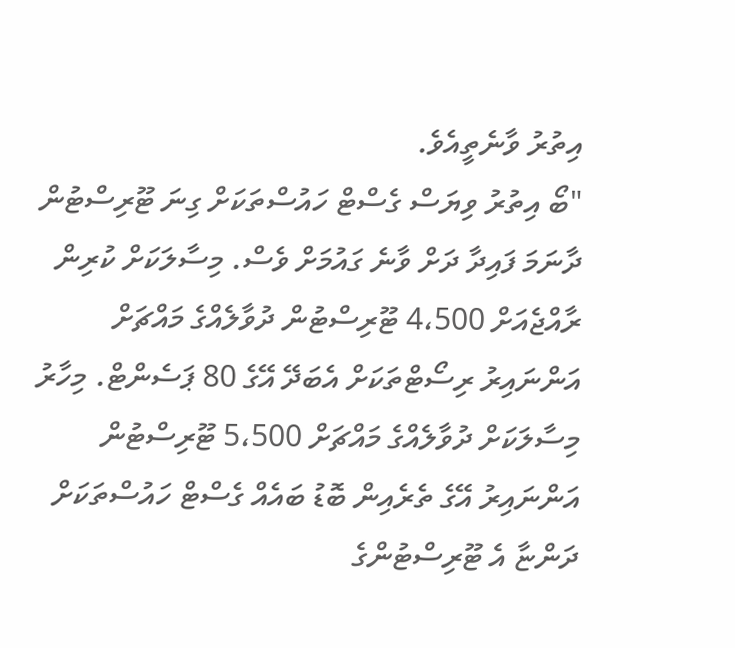އިތުރު ވާނެތީއެވެ.
"ބޯ އިތުރު ވިޔަސް ގެސްޓް ހައުސްތަކަށް ގިނަ ޓޫރިސްޓުން ދާނަމަ ފައިދާ ދަށް ވާނެ ގައުމަށް ވެސް. މިސާލަކަށް ކުރިން ރާއްޖެއަށް 4،500 ޓޫރިސްޓުން ދުވާލެއްގެ މައްޗަށް އަންނައިރު ރިސޯޓްތަކަށް އެބަދޭ އޭގެ 80 ޕަސެންޓް. މިހާރު މިސާލަކަށް ދުވާލެއްގެ މައްޗަށް 5،500 ޓޫރިސްޓުން އަންނައިރު އޭގެ ތެރެއިން ބޮޑު ބައެއް ގެސްޓް ހައުސްތަކަށް ދަންޏާ އެ ޓޫރިސްޓުންގެ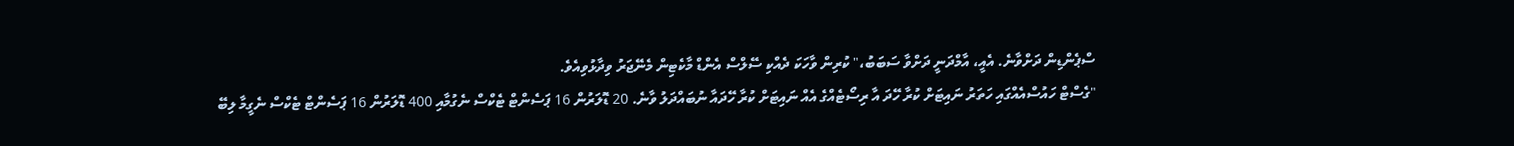ސްޕެންޑިން ދަށްވާނެ. އެއީ، އާމްދަނީ ދަށްވާ ސަބަބު،" ކުރިން ވާހަކަ ދެއްކި ސޭލްސް އެންޑް މާކެޓިން މެނޭޖަރު ވިދާޅުވިއެވެ.
"ގެސްޓް ހައުސްއެއްގައި ހަތަރު ނައިޓަށް ކުރާ ހޭދަ އާ ރިސޯޓެއްގެ އެއް ނައިޓަށް ކުރާ ހޭދައާ ނުބައްދަލު ވާނެ. 20 ޑޮލަރުން 16 ޕަސެންޓް ޓެކްސް ނެގުމާއި 400 ޑޮލަރުން 16 ޕަސެންޓް ޓެކްސް ނެގީމާ ލިބޭ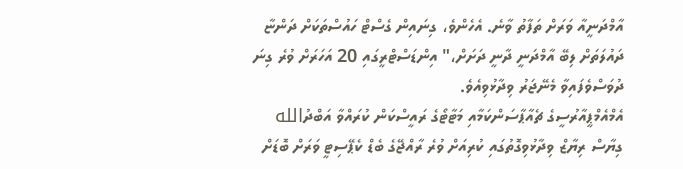އާމްދަނީއާ ވަރަށް ތަފާތު ވާނެ. އެހެންވެ، ގިނައިން ގެސްޓް ހައުސްތަކަށް ދަންޏާ ދައުލަތަށް ލިބޭ އާމްދަނީ ދާނީ ދަށަށް،" އިންޑަސްޓްރީގައި 20 އަހަރަށް ވުރެ ގިނަ ދުވަސްވެފައިވާ މެނޭޖަރު ވިދާޅުވިއެވެ.
އެމްއެމްޕީއާރުސީގެ ޗެއާޕާސަންކަމާއި މަޓާޓޯގެ ރައީސްކަން ކުރައްވާ އަބްދުالله ގިޔާސް ރިޔާޒް ވިދާޅުވިގޮތުގައި ކުރިއަށް ވުރެ ރާއްޖޭގެ ބެޑް ކެޕޭސިޓީ ވަރަށް ބޮޑަށް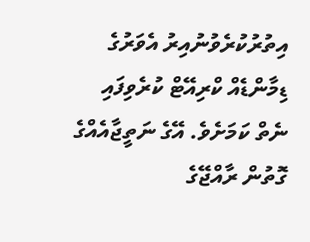އިތުރުކުރެވުނުއިރު އެވަރުގެ ޑިމާންޑެއް ކްރިއޭޓް ކުރެވިފައި ނެތް ކަމަށެވެ. އޭގެ ނަތީޖާއެއްގެ ގޮތުން ރާއްޖޭގެ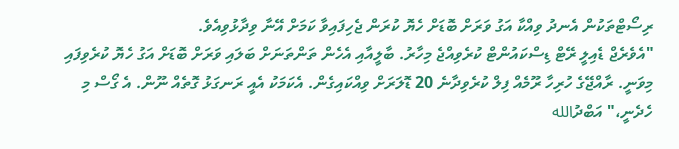ރިސޯޓްތަކުން އެނދު ވިއްކާ އަގު ވަރަށް ބޮޑަށް ހެޔޮ ކުރަން ޖެހިފައިވާ ކަމަށް އޭނާ ވިދާޅުވިއެވެ.
"އެވެރެޖް ޑެއިލީ ރޭޓް ޑިސްކައުންޓް ކުރެވިއްޖެ މިހާރު. ބާލީއާއި އެހެން ތަންތަނަށް ބަލައި ވަރަށް ބޮޑަށް އަގު ހެޔޮ ކުރެވިފައި މިވަނީ. ރާއްޖޭގެ ހުރިހާ ރޫމެއް ފިލް ކުރެވިދާނެ 20 ޑޮލަރަށް ވިއްކައިގެން. އެކަމަކު އެއީ ރަނގަޅު ގޮތެއް ނޫން. އެ ގޯސް މި ހެދެނީ،" އަބްދުالله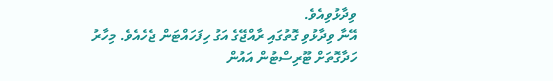ވިދާޅުވިއެވެ.
އޭނާ ވިދާޅުވި ގޮތުގައި ރާއްޖޭގެ އަގު ހިފަހައްޓަން ޖެހެއެވެ. މިހާރު ހަދާގޮތަށް ޓޫރިސްޓުން އައުން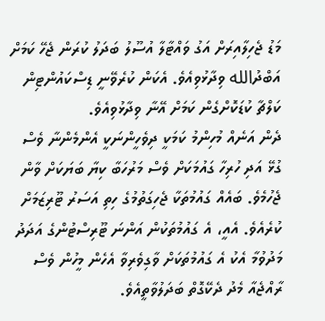މަޑު ޖެހިލާއިރަށް އަގު ވައްޓާލާ އުސޫލު ބަދަލު ކުރަން ޖެހޭ ކަމަށް އަބްދުالله ވިދާޅުވިއެވެ. އެކަން ކުރެވޭނީ ޑިސްކައުންޓިން ކަލްޗާ ކުޑަކޮށްގެން ކަމަށް އޭނާ ވިދާޅުވިއެވެ.
ދެން އަނެއް މުހިންމު ކަމަކީ ދިވެހީންނަކީ އެންމެންނާ ވެސް ގުޅޭ އަދި ހުރިހާ ގައުމަކަށް ވެސް މަރުހަބާ ކިޔާ ބަޔަކަށް ވާން ޖެހުމެވެ. ބައެއް ގައުމުތަކާ ޖެހިގަތުމުގެ ހިތި އަސަރު ޓޫރިޒަމަށް ކުރެއެވެ. އެއީ، އެ ގައުމުތަކުން އަންނަ ޓޫރިސްޓުންގެ އަދަދު މަދުވުމާ އެކު އެ ގައުމުތަކަށް ވާގިވެރިވާ އެހެން މީހުން ވެސް ރާއްޖެއާ މެދު ދެކޭގޮތް ބަދަލުވާތީއެވެ.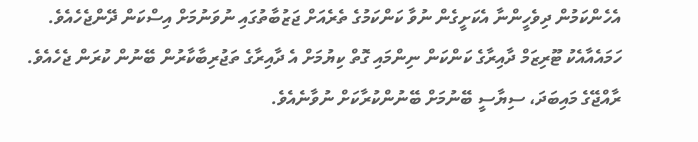އެހެންކަމުން ދިވެހީންނާ އެކަށީގެން ނުވާ ކަންކަމުގެ ތެރެއަށް ޖަޒުބާތުގައި ނުވަނުމަށް އިސްކަން ދޭންޖެހެއެވެ.
ހަމައެއާއެކު ޓޫރިޒަމް ދާއިރާގެ ކަންކަން ނިންމައި ގޮތް ކިޔުމަށް އެ ދާއިރާގެ ތަޖުރިބާކާރުން ބޭނުން ކުރަން ޖެހެއެވެ. ރާއްޖޭގެ މައިބަދަ، ސިޔާސީ ބޭނުމަށް ބޭނުންކުރާކަށް ނުވާނެއެވެ.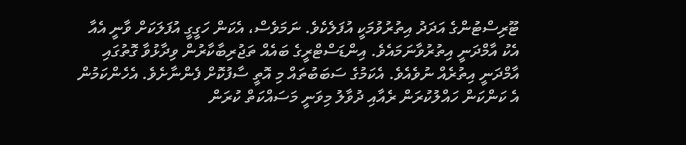ޓޫރިސްޓުންގެ އަދަދު އިތުރުވުމަކީ އުފަލެކެވެ. ނަމަވެސް، އެކަން ހަގީގީ އުފަލަކަށް ވާނީ އެއާ އެކު އާމްދަނީ އިތުރުވާނަމައެވެ. އިންޑަސްޓްރީގެ ބައެއް ތަޖުރިބާކާރުން ވިދާޅުވާ ގޮތުގައި އާމްދަނީ އިތުރެއް ނުވެއެވެ. އެކަމުގެ ސަބަބުތައް މި އޮތީ ސާފުކޮށް ފެންނާށެވެ. އެހެންކަމުން އެ ކަންކަން ހައްލުކުރަން ރެއާއި ދުވާލު މިވަނީ މަސައްކަތް ކުރަން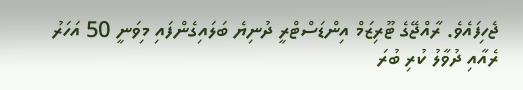ޖެހިފައެވެ. ރާއްޖޭގެ ޓޫރިޒަމް އިންޑަސްޓްރީ ދުނިޔެ ބަލައިގެންފައި މިވަނީ 50 އަހަރު ރެއާއި ދުވާލު ކުރި ބުރަ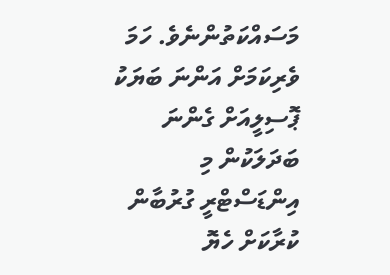މަސައްކަތުންނެވެ. ހަމަ ވެރިކަމަށް އަންނަ ބަޔަކު ޕޮސިލީއަށް ގެންނަ ބަދަލަކުން މި އިންޑަސްޓްރީ ގުރުބާން ކުރާކަށް ހެޔޮ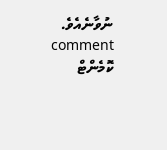ނުވާނެއެވެ.
comment ކޮމެންޓް